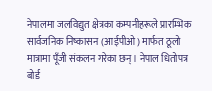नेपालमा जलविद्युत क्षेत्रका कम्पनीहरूले प्रारम्भिक सार्वजनिक निष्कासन (आईपीओ) मार्फत ठूलो मात्रामा पूँजी संकलन गरेका छन्। नेपाल धितोपत्र बोर्ड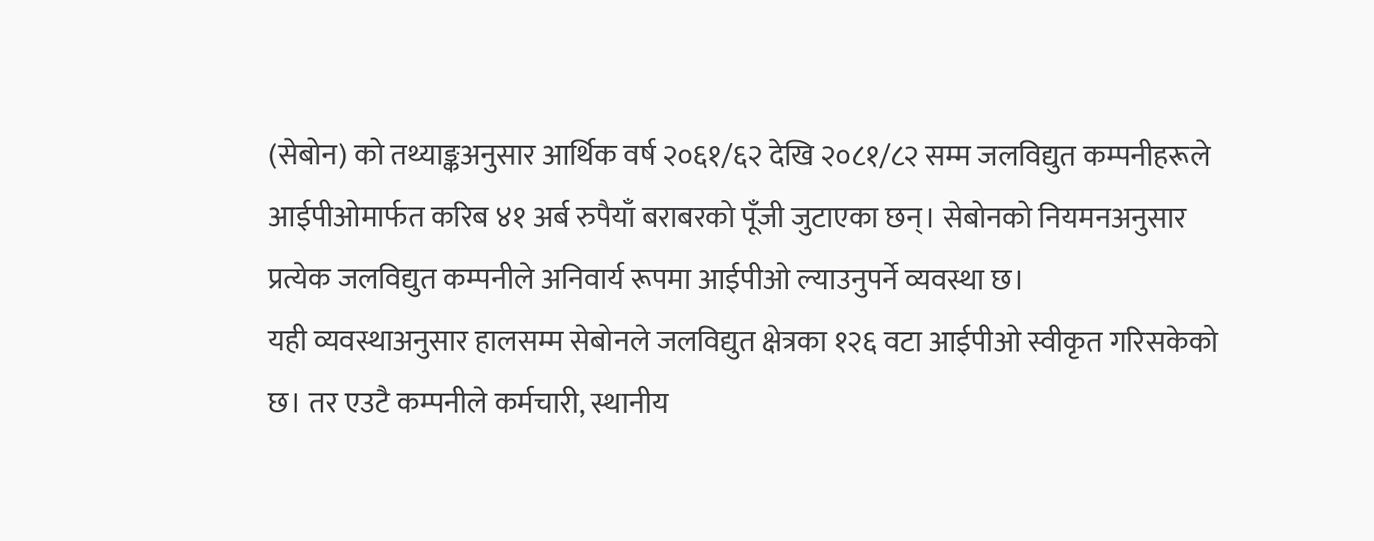(सेबोन) को तथ्याङ्कअनुसार आर्थिक वर्ष २०६१/६२ देखि २०८१/८२ सम्म जलविद्युत कम्पनीहरूले आईपीओमार्फत करिब ४१ अर्ब रुपैयाँ बराबरको पूँजी जुटाएका छन्। सेबोनको नियमनअनुसार प्रत्येक जलविद्युत कम्पनीले अनिवार्य रूपमा आईपीओ ल्याउनुपर्ने व्यवस्था छ।
यही व्यवस्थाअनुसार हालसम्म सेबोनले जलविद्युत क्षेत्रका १२६ वटा आईपीओ स्वीकृत गरिसकेको छ। तर एउटै कम्पनीले कर्मचारी, स्थानीय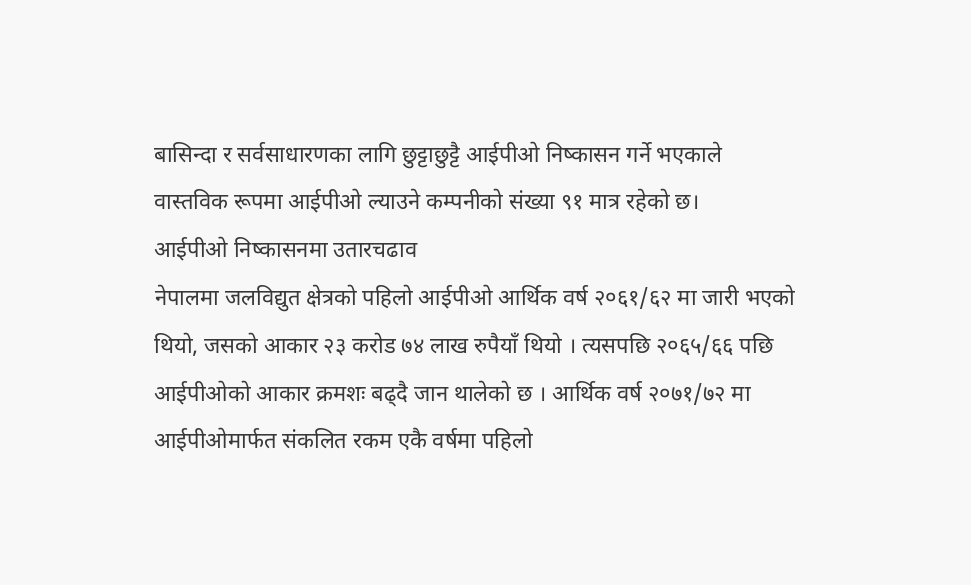बासिन्दा र सर्वसाधारणका लागि छुट्टाछुट्टै आईपीओ निष्कासन गर्ने भएकाले वास्तविक रूपमा आईपीओ ल्याउने कम्पनीको संख्या ९१ मात्र रहेको छ।
आईपीओ निष्कासनमा उतारचढाव
नेपालमा जलविद्युत क्षेत्रको पहिलो आईपीओ आर्थिक वर्ष २०६१/६२ मा जारी भएको थियो, जसको आकार २३ करोड ७४ लाख रुपैयाँ थियो । त्यसपछि २०६५/६६ पछि आईपीओको आकार क्रमशः बढ्दै जान थालेको छ । आर्थिक वर्ष २०७१/७२ मा आईपीओमार्फत संकलित रकम एकै वर्षमा पहिलो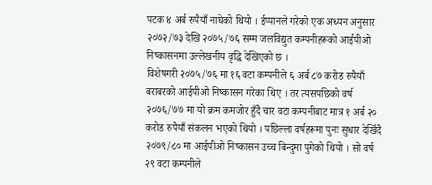पटक ४ अर्ब रुपैयाँ नाघेको थियो । ईप्पानले गरेको एक अध्यन अनुसार २०७२/७३ देखि २०७५/७६ सम्म जलविद्युत कम्पनीहरूको आईपीओ निष्कासनमा उल्लेखनीय वृद्धि देखिएको छ ।
विशेषगरी २०७५/७६ मा १६ वटा कम्पनीले ६ अर्ब ८७ करोड रुपैयाँ बराबरको आईपीओ निष्कासन गरेका थिए । तर त्यसपछिको वर्ष २०७६/७७ मा यो क्रम कमजोर हुँदै चार वटा कम्पनीबाट मात्र १ अर्ब २० करोड रुपैयाँ संकलन भएको थियो । पछिल्ला वर्षहरूमा पुनः सुधार देखिँदै २०७९/८० मा आईपीओ निष्कासन उच्च बिन्दुमा पुगेको थियो । सो वर्ष २९ वटा कम्पनीले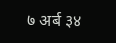७ अर्ब ३४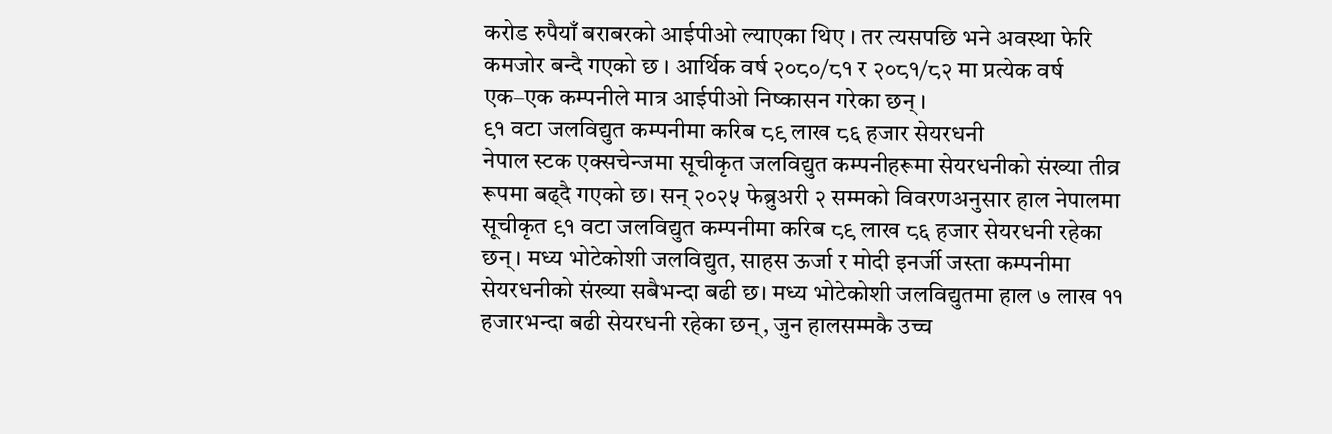करोड रुपैयाँ बराबरको आईपीओ ल्याएका थिए । तर त्यसपछि भने अवस्था फेरि कमजोर बन्दै गएको छ । आर्थिक वर्ष २०८०/८१ र २०८१/८२ मा प्रत्येक वर्ष एक–एक कम्पनीले मात्र आईपीओ निष्कासन गरेका छन् ।
९१ वटा जलविद्युत कम्पनीमा करिब ८९ लाख ८६ हजार सेयरधनी
नेपाल स्टक एक्सचेन्जमा सूचीकृत जलविद्युत कम्पनीहरूमा सेयरधनीको संख्या तीव्र रूपमा बढ्दै गएको छ। सन् २०२५ फेब्रुअरी २ सम्मको विवरणअनुसार हाल नेपालमा सूचीकृत ९१ वटा जलविद्युत कम्पनीमा करिब ८९ लाख ८६ हजार सेयरधनी रहेका छन्। मध्य भोटेकोशी जलविद्युत, साहस ऊर्जा र मोदी इनर्जी जस्ता कम्पनीमा सेयरधनीको संख्या सबैभन्दा बढी छ। मध्य भोटेकोशी जलविद्युतमा हाल ७ लाख ११ हजारभन्दा बढी सेयरधनी रहेका छन्, जुन हालसम्मकै उच्च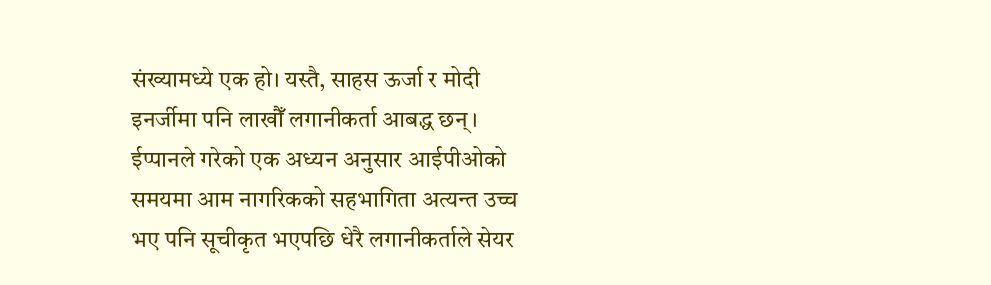संख्यामध्ये एक हो। यस्तै, साहस ऊर्जा र मोदी इनर्जीमा पनि लाखौँ लगानीकर्ता आबद्ध छन्।
ईप्पानले गरेको एक अध्यन अनुसार आईपीओको समयमा आम नागरिकको सहभागिता अत्यन्त उच्च भए पनि सूचीकृत भएपछि धेरै लगानीकर्ताले सेयर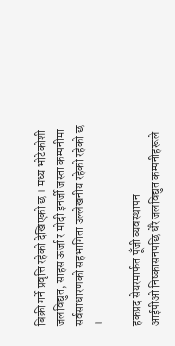बिक्री गर्ने प्रवृत्ति रहेको देखिएको छ । मध्य भोटेकोशी जलविद्युत, साहस ऊर्जा र मोदी इनर्जी जस्ता कम्पनीमा सर्वसाधारणको सहभागिता उल्लेखनीय रहेको रहेको छ ।

हकप्रद सेयरमार्फत पूँजी व्यवस्थापन
आईपीओ निष्कासनपछि धेरै जलविद्युत कम्पनीहरूले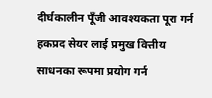दीर्घकालीन पूँजी आवश्यकता पूरा गर्न हकप्रद सेयर लाई प्रमुख वित्तीय साधनका रूपमा प्रयोग गर्न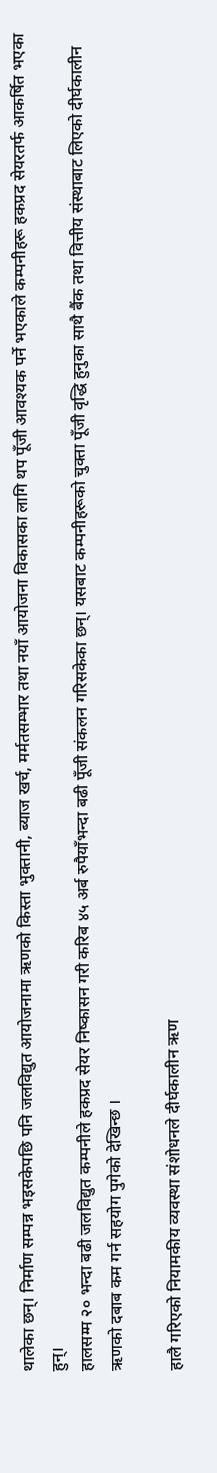थालेका छन्। निर्माण सम्पन्न भइसकेपछि पनि जलविद्युत आयोजनामा ऋणको किस्ता भुक्तानी, ब्याज खर्च, मर्मतसम्भार तथा नयाँ आयोजना विकासका लागि थप पूँजी आवश्यक पर्ने भएकाले कम्पनीहरू हकप्रद सेयरतर्फ आकर्षित भएका हुन्।
हालसम्म २० भन्दा बढी जलविद्युत कम्पनीले हकप्रद सेयर निष्कासन गरी करिब ४५ अर्ब रुपैयाँभन्दा बढी पूँजी संकलन गरिसकेका छन्। यसबाट कम्पनीहरूको चुक्ता पूँजी वृद्धि हुनुका साथै बैंक तथा वित्तीय संस्थाबाट लिएको दीर्घकालीन ऋणको दबाब कम गर्न सहयोग पुगेको देखिन्छ ।

हालै गरिएको नियामकीय व्यवस्था संशोधनले दीर्घकालीन ऋण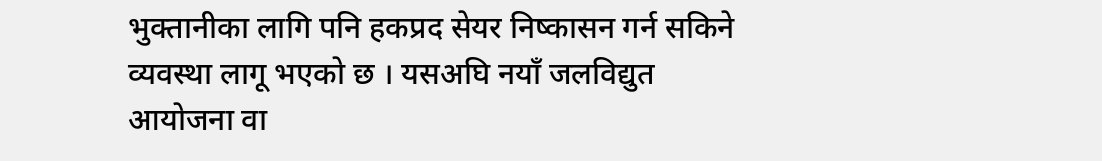भुक्तानीका लागि पनि हकप्रद सेयर निष्कासन गर्न सकिने व्यवस्था लागू भएको छ । यसअघि नयाँ जलविद्युत आयोजना वा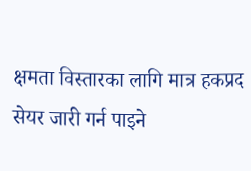क्षमता विस्तारका लागि मात्र हकप्रद सेयर जारी गर्न पाइने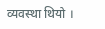व्यवस्था थियो ।